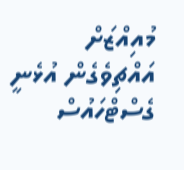މުއިއްޒަށް އައްޗިވެގެން އުޅެނީ ގެސްޓްހައުސް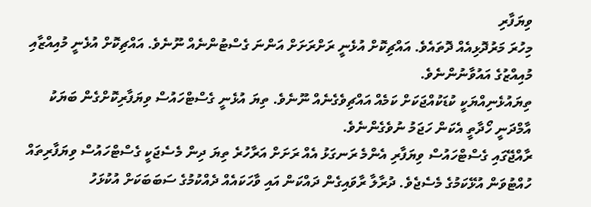ވިޔަފާރި
މިހުރަ މަރުދޮޅިއެއް ދޮތައެވެ. އައްޗިކޮށް އުޅެނީ ރަށްރަށަށް އަންނަ ގެސްޓުންނެއް ނޫނެވެ. އައްޗިކޮށް އުޅެނީ މުއިއްޒާއި މުއިއްޒުގެ އައުވާނުންނެވެ.
ތިޔައުޅެނިއްޔަކީ ކުޑަކުއްޖަކަށް ކަމެއް އައްޗިވެގެނެއް ނޫނެވެ. ތިޔަ އުޅެނީ ގެސްޓްހައުސް ވިޔަފާރިކޮށްގެން ބަޔަކު އާމްދަނީ ހޯދާތީ އެކަން ހަޖަމު ނުވެގެންނެވެ.
ރާއްޖޭގައި ގެސްޓްހައުސް ވިޔަފާރި އެންމެ ރަނގަޅު އެއް ރަށަށް އަރާހުރެ ތިޔަ ދިން މެސެޖަކީ ގެސްޓްހައުސް ވިޔަފާރިތައް ހުއްޓުވަން އުޅޭކަމުގެ މެސެޖެވެ. ދުރާލާ ރާވައިގެން ދައްކަން އައި ވާހަކައެއް ދެއްކުމުގެ ސަބަބަކަށް އުކުޅަހު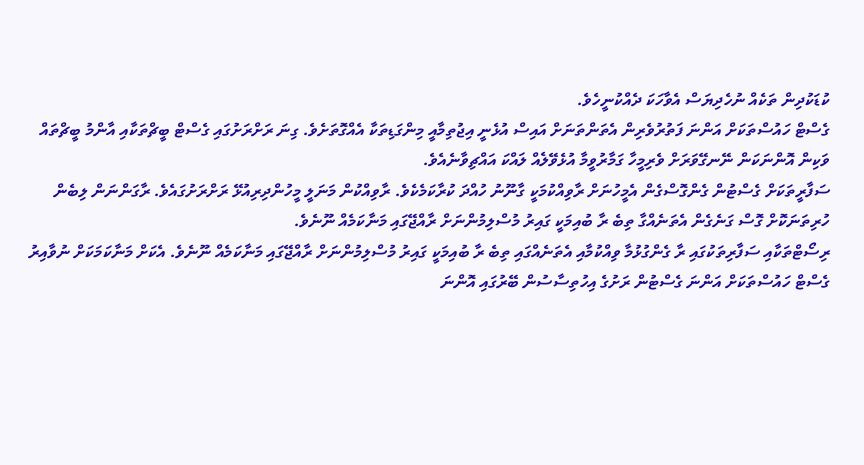ކުޑަކުދިން ތަކެއް ނުހެދިޔަސް އެވާހަކަ ދެއްކުނީހެވެ.
ގެސްޓް ހައުސްތަކަށް އަންނަ ފަތުރުވެރިން އެތަންތަނަށް އައިސް އުޅެނީ އިޖުތިމާއީ މިންގަޑިތަކާ އެއްގޮތަށެވެ. ގިނަ ރަށްރަށުގައި ގެސްޓް ބީޗްތަކާއި އާންމު ބީޗްތައް ވަކިން އޮންނަކަން ނޭނގޭވަރަށް ވެރިމީހާ ގަމާރުވީމާ އުޅެވޭލެއް ލައްކަ އައްޗިވާނެއެވެ.
ސަފާރީތަކަށް ގެސްޓުން ގެންގޮސްގެން އެމީހުނަށް ރާވިއްކުމަކީ ގާނޫނު ހުއްދަ ކުރާކަމެކެވެ. ރާވިއްކުން މަނަލީ މީހުންދިރިއުޅޭ ރަށްރަށުގައެވެ. ރާގަންނަން ލިބެން ހުރިތަނަކޮށް ގޮސް ގަނެގެން އެތަނެއްގާ ތިބެ ރާ ބުއިމަކީ ގައިރު މުސްލިމުންނަށް ރާއްޖޭގައި މަނާކަމެއް ނޫނެވެ.
ރިސޯޓްތަކާއި ސަފާރިތަކުގައި ރާ ގެންގުޅުމާ ވިއްކުމާއި އެތަނެއްގައި ތިބެ ރާ ބުއިމަކީ ގައިރު މުސްލިމުންނަށް ރާއްޖޭގައި މަނާކަމެއް ނޫނެވެ. އެކަށް މަނާކަމަކަށް ނުވާއިރު ގެސްޓް ހައުސްތަކަށް އަންނަ ގެސްޓުން ރަށުގެ އިހުތިސާސުން ބޭރުގައި އޮންނަ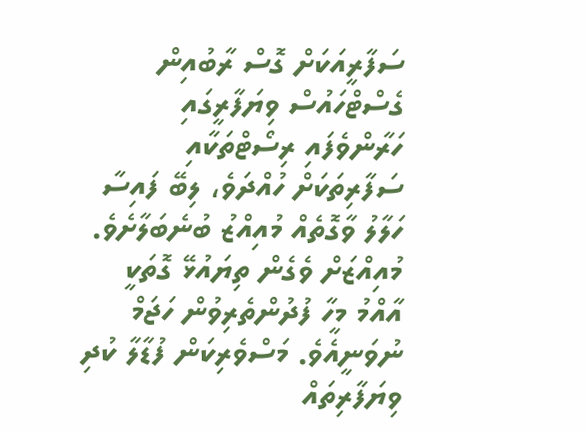ސަފާރީއަކަށް ގޮސް ރާބުއިން ގެސްޓްހައުސް ވިޔަފާރީގައި ހަރާންވެފައި ރިސޯޓްތަކާއި ސަފާރިތަކަށް ހުއްދަވެ، ލިބޭ ފައިސާ ހަލާލު ވާގޮތެއް މުއިއްޒު ބުނެބަލާށެވެ.
މުއިއްޒަށް ވެގެން ތިޔައުޅޭ ގޮތަކީ އާއްމު މީހާ ފުދުންތެރިވުން ހަޖަމް ނުވަނީއެވެ. މަސްވެރިކަން ފުޑާލާ ކުދި ވިޔަފާރިތައް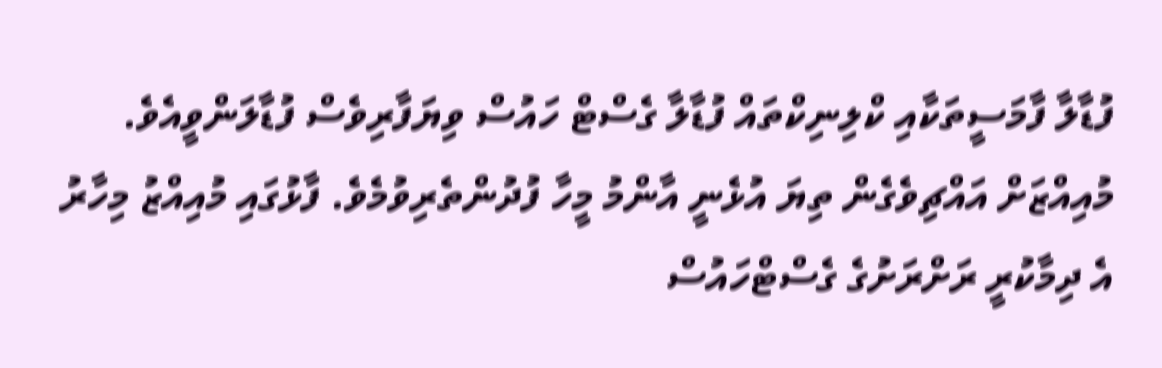ފުޑާލާ ފާމަސީތަކާއި ކްލިނިކްތައް ފުޑާލާ ގެސްޓް ހައުސް ވިޔަފާރިވެސް ފުޑާލަންވީއެވެ.
މުއިއްޒަށް އައްޗިވެގެން ތިޔަ އުޅެނީ އާންމު މީހާ ފުދުންތެރިވުމެވެ. ފާޅުގައި މުއިއްޒު މިހާރު އެ ދިމާކުރީ ރަށްރަށުގެ ގެސްޓްހައުސް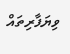ވިޔަފާރިތައް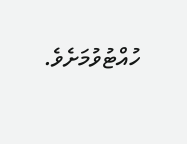ހުއްޓުވުމަށެވެ.